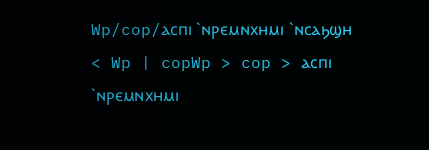Wp/cop/ⲁⲥⲡⲓ `ⲛⲣⲉⲙⲛⲭⲏⲙⲓ `ⲛⲥⲁϧϣⲏ
< Wp | copWp > cop > ⲁⲥⲡⲓ `ⲛⲣⲉⲙⲛⲭⲏⲙⲓ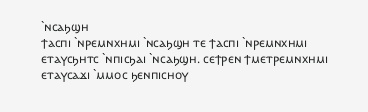`ⲛⲥⲁϧϣⲏ
ϯⲁⲥⲡⲓ `ⲛⲣⲉⲙⲛⲭⲏⲙⲓ `ⲛⲥⲁϧϣⲏ ⲧⲉ ϯⲁⲥⲡⲓ `ⲛⲣⲉⲙⲛⲭⲏⲙⲓ ⲉⲧⲁⲩⲥϧⲏⲧⲥ `ⲛⲡⲓⲥϧⲁⲓ `ⲛⲥⲁϧϣⲏ. ⲥⲉϯⲣⲉⲛ ϯⲙⲉⲧⲣⲉⲙⲛⲭⲏⲙⲓ ⲉⲧⲁⲩⲥⲁϫⲓ `ⲙⲙⲟⲥ ϧⲉⲛⲡⲓⲥⲏⲟⲩ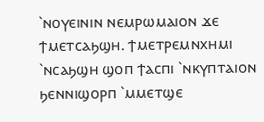`ⲛⲟⲩⲉⲓⲛⲓⲛ ⲛⲉⲙⲣⲱⲙⲁⲓⲟⲛ ϫⲉ ϯⲙⲉⲧⲥⲁϧϣⲏ. ϯⲙⲉⲧⲣⲉⲙⲛⲭⲏⲙⲓ `ⲛⲥⲁϧϣⲏ ϣⲟⲡ ϯⲁⲥⲡⲓ `ⲛⲕⲩⲡⲧⲁⲓⲟⲛ ϧⲉⲛⲛⲓϣⲟⲣⲡ `ⲙⲙⲉⲧϣⲉ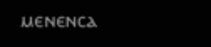ⲙⲉⲛⲉⲛⲥⲁ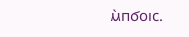ⲙ̀ⲡϭⲟⲓⲥ.